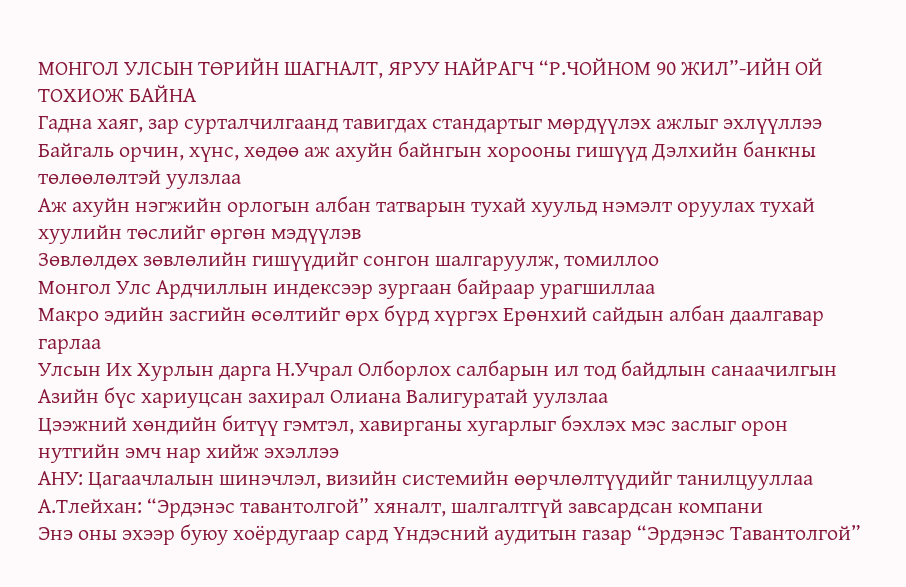МОНГОЛ УЛСЫН ТӨРИЙН ШАГНАЛТ, ЯРУУ НАЙРАГЧ “Р.ЧОЙНОМ 90 ЖИЛ”-ИЙН ОЙ ТОХИОЖ БАЙНА
Гадна хаяг, зар сурталчилгаанд тавигдах стандартыг мөрдүүлэх ажлыг эхлүүллээ
Байгаль орчин, хүнс, хөдөө аж ахуйн байнгын хорооны гишүүд Дэлхийн банкны төлөөлөлтэй уулзлаа
Аж ахуйн нэгжийн орлогын албан татварын тухай хуульд нэмэлт оруулах тухай хуулийн төслийг өргөн мэдүүлэв
Зөвлөлдөх зөвлөлийн гишүүдийг сонгон шалгаруулж, томиллоо
Монгол Улс Ардчиллын индексээр зургаан байраар урагшиллаа
Макро эдийн засгийн өсөлтийг өрх бүрд хүргэх Ерөнхий сайдын албан даалгавар гарлаа
Улсын Их Хурлын дарга Н.Учрал Олборлох салбарын ил тод байдлын санаачилгын Азийн бүс хариуцсан захирал Олиана Валигуратай уулзлаа
Цээжний хөндийн битүү гэмтэл, хавирганы хугарлыг бэхлэх мэс заслыг орон нутгийн эмч нар хийж эхэллээ
АНУ: Цагаачлалын шинэчлэл, визийн системийн өөрчлөлтүүдийг танилцууллаа
А.Тлейхан: “Эрдэнэс тавантолгой” хяналт, шалгалтгүй завсардсан компани
Энэ оны эхээр буюу хоёрдугаар сард Үндэсний аудитын газар “Эрдэнэс Тавантолгой”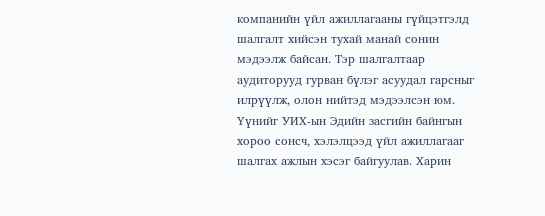компанийн үйл ажиллагааны гүйцэтгэлд шалгалт хийсэн тухай манай сонин мэдээлж байсан. Тэр шалгалтаар аудиторууд гурван бүлэг асуудал гарсныг илрүүлж, олон нийтэд мэдээлсэн юм. Үүнийг УИХ-ын Эдийн засгийн байнгын хороо сонсч, хэлэлцээд үйл ажиллагааг шалгах ажлын хэсэг байгуулав. Харин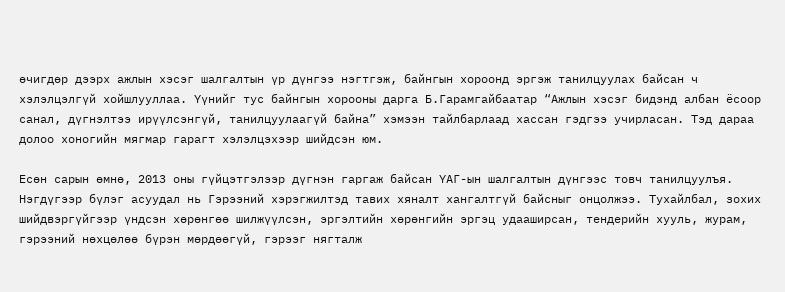өчигдөр дээрх ажлын хэсэг шалгалтын үр дүнгээ нэгтгэж, байнгын хороонд эргэж танилцуулах байсан ч хэлэлцэлгүй хойшлууллаа. Үүнийг тус байнгын хорооны дарга Б.Гарамгайбаатар “Ажлын хэсэг бидэнд албан ёсоор санал, дүгнэлтээ ирүүлсэнгүй, танилцуулаагүй байна” хэмээн тайлбарлаад хассан гэдгээ учирласан. Тэд дараа долоо хоногийн мягмар гарагт хэлэлцэхээр шийдсэн юм.

Есөн сарын өмнө, 2013 оны гүйцэтгэлээр дүгнэн гаргаж байсан ҮАГ-ын шалгалтын дүнгээс товч танилцуулъя. Нэгдүгээр бүлэг асуудал нь Гэрээний хэрэгжилтэд тавих хяналт хангалтгүй байсныг онцолжээ. Тухайлбал, зохих шийдвэргүйгээр үндсэн хөрөнгөө шилжүүлсэн, эргэлтийн хөрөнгийн эргэц удааширсан, тендерийн хууль, журам, гэрээний нөхцөлөө бүрэн мөрдөөгүй, гэрээг нягталж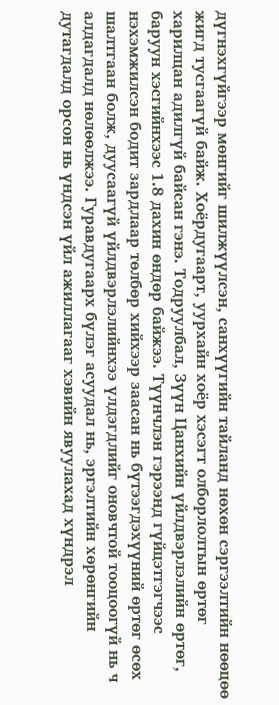дүгнэхгүйгээр мөнгийг шилжүүлсэн, санхүүгийн тайланд нөхөн сэргээлтийн нөөцөө жигд тусгаагүй байж. Хоёрдугаарт, уурхайн хоёр хэсэгт олборлолтын өртөг харилцан адилгүй байсан гэнэ. Тодруулбал, Зүүн Цанхийн үйлдвэрлэлийн өртөг, баруун хэсгийнхээс 1.8 дахин өндөр байжээ. Түүнчлэн гэрээнд гүйцэтгэгчээс нэхэмжилсэн бодит зардлаар төлбөр хийхээр заасан нь бүтээгдэхүүний өртөг өсөх шалтгаан болж, дуусаагүй үйлдвэрлэлийнхээ үлдэгдлийг оновчтой тооцоогүй нь ч алдагдалд нөлөөлжээ. Гуравдугаарх бүлэг асуудал нь, эргэлтийн хөрөнгийн дутагдалд орсон нь үндсэн үйл ажиллагааг хэвийн явуулахад хүндрэл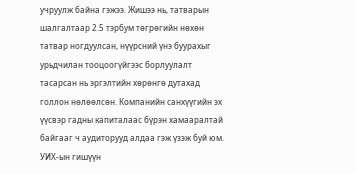учруулж байна гэжээ. Жишээ нь, татварын шалгалтаар 2.5 тэрбум төгрөгийн нөхөн татвар ногдуулсан, нүүрсний үнэ буурахыг урьдчилан тооцоогүйгээс борлуулалт тасарсан нь эргэлтийн хөрөнгө дутахад голлон нөлөөлсөн. Компанийн санхүүгийн эх үүсвэр гадны капиталаас бүрэн хамааралтай байгааг ч аудиторууд алдаа гэж үзэж буй юм.
УИХ-ын гишүүн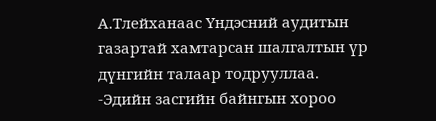А.Тлейханаас Үндэсний аудитын газартай хамтарсан шалгалтын үр дүнгийн талаар тодрууллаа.
-Эдийн засгийн байнгын хороо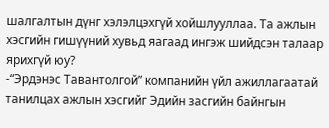шалгалтын дүнг хэлэлцэхгүй хойшлууллаа. Та ажлын хэсгийн гишүүний хувьд яагаад ингэж шийдсэн талаар ярихгүй юу?
-“Эрдэнэс Тавантолгой” компанийн үйл ажиллагаатай танилцах ажлын хэсгийг Эдийн засгийн байнгын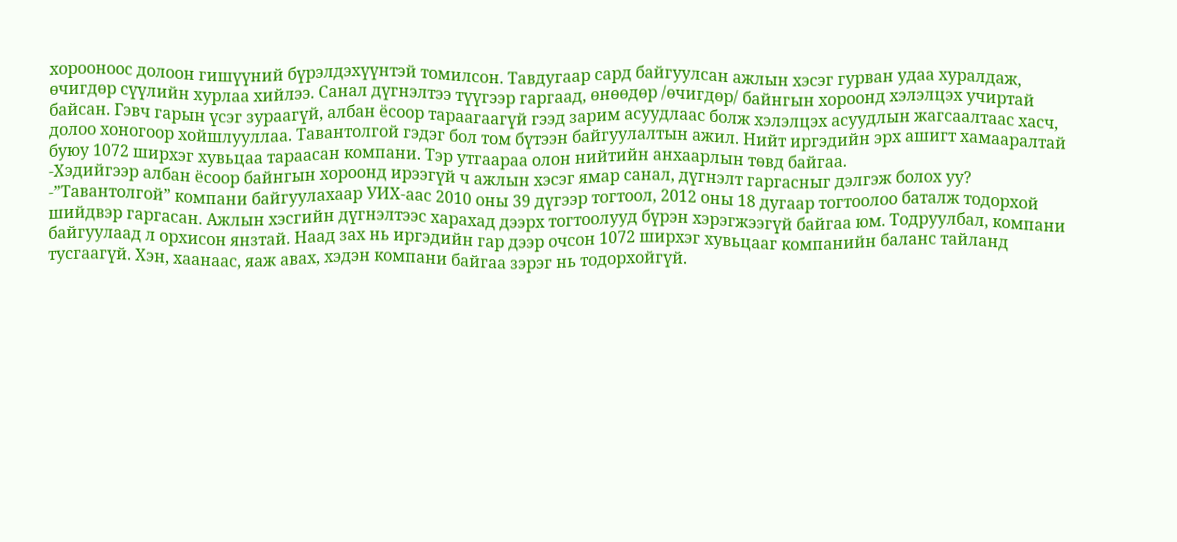хорооноос долоон гишүүний бүрэлдэхүүнтэй томилсон. Тавдугаар сард байгуулсан ажлын хэсэг гурван удаа хуралдаж, өчигдөр сүүлийн хурлаа хийлээ. Санал дүгнэлтээ түүгээр гаргаад, өнөөдөр /өчигдөр/ байнгын хороонд хэлэлцэх учиртай байсан. Гэвч гарын үсэг зураагүй, албан ёсоор тараагаагүй гээд зарим асуудлаас болж хэлэлцэх асуудлын жагсаалтаас хасч, долоо хоногоор хойшлууллаа. Тавантолгой гэдэг бол том бүтээн байгуулалтын ажил. Нийт иргэдийн эрх ашигт хамааралтай буюу 1072 ширхэг хувьцаа тараасан компани. Тэр утгаараа олон нийтийн анхаарлын төвд байгаа.
-Хэдийгээр албан ёсоор байнгын хороонд ирээгүй ч ажлын хэсэг ямар санал, дүгнэлт гаргасныг дэлгэж болох уу?
-”Тавантолгой” компани байгуулахаар УИХ-аас 2010 оны 39 дүгээр тогтоол, 2012 оны 18 дугаар тогтоолоо баталж тодорхой шийдвэр гаргасан. Ажлын хэсгийн дүгнэлтээс харахад дээрх тогтоолууд бүрэн хэрэгжээгүй байгаа юм. Тодруулбал, компани байгуулаад л орхисон янзтай. Наад зах нь иргэдийн гар дээр очсон 1072 ширхэг хувьцааг компанийн баланс тайланд тусгаагүй. Хэн, хаанаас, яаж авах, хэдэн компани байгаа зэрэг нь тодорхойгүй.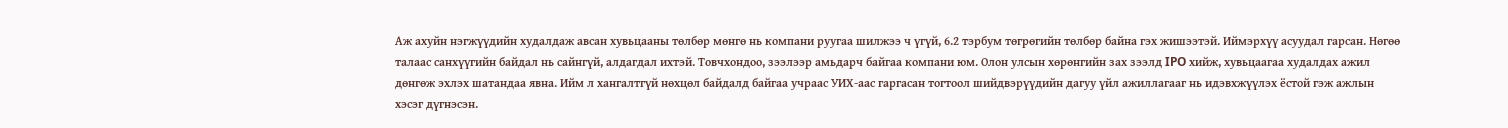Аж ахуйн нэгжүүдийн худалдаж авсан хувьцааны төлбөр мөнгө нь компани руугаа шилжээ ч үгүй, 6.2 тэрбум төгрөгийн төлбөр байна гэх жишээтэй. Иймэрхүү асуудал гарсан. Нөгөө талаас санхүүгийн байдал нь сайнгүй, алдагдал ихтэй. Товчхондоо, зээлээр амьдарч байгаа компани юм. Олон улсын хөрөнгийн зах зээлд IPO хийж, хувьцаагаа худалдах ажил дөнгөж эхлэх шатандаа явна. Ийм л хангалтгүй нөхцөл байдалд байгаа учраас УИХ-аас гаргасан тогтоол шийдвэрүүдийн дагуу үйл ажиллагааг нь идэвхжүүлэх ёстой гэж ажлын хэсэг дүгнэсэн.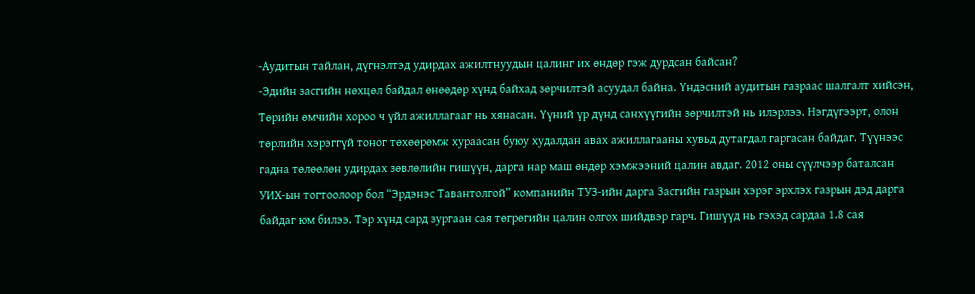-Аудитын тайлан, дүгнэлтэд удирдах ажилтнуудын цалинг их өндөр гэж дурдсан байсан?
-Эдийн засгийн нөхцөл байдал өнөөдөр хүнд байхад зөрчилтэй асуудал байна. Үндэсний аудитын газраас шалгалт хийсэн, Төрийн өмчийн хороо ч үйл ажиллагааг нь хянасан. Үүний үр дүнд санхүүгийн зөрчилтэй нь илэрлээ. Нэгдүгээрт, олон төрлийн хэрэггүй тоног төхөөрөмж хураасан буюу худалдан авах ажиллагааны хувьд дутагдал гаргасан байдаг. Түүнээс гадна төлөөлөн удирдах зөвлөлийн гишүүн, дарга нар маш өндөр хэмжээний цалин авдаг. 2012 оны сүүлчээр баталсан УИХ-ын тогтоолоор бол “Эрдэнэс Тавантолгой” компанийн ТУЗ-ийн дарга Засгийн газрын хэрэг эрхлэх газрын дэд дарга байдаг юм билээ. Тэр хүнд сард зургаан сая төгрөгийн цалин олгох шийдвэр гарч. Гишүүд нь гэхэд сардаа 1.8 сая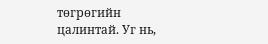төгрөгийн цалинтай. Уг нь,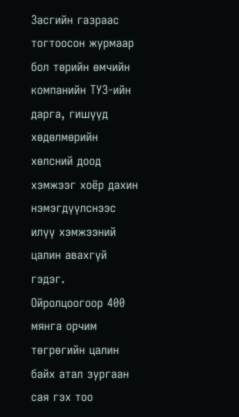Засгийн газраас тогтоосон журмаар бол төрийн өмчийн компанийн ТУЗ-ийн дарга, гишүүд хөдөлмөрийн хөлсний доод хэмжээг хоёр дахин нэмэгдүүлснээс илүү хэмжээний цалин авахгүй гэдэг. Ойролцоогоор 400 мянга орчим төгрөгийн цалин байх атал зургаан сая гэх тоо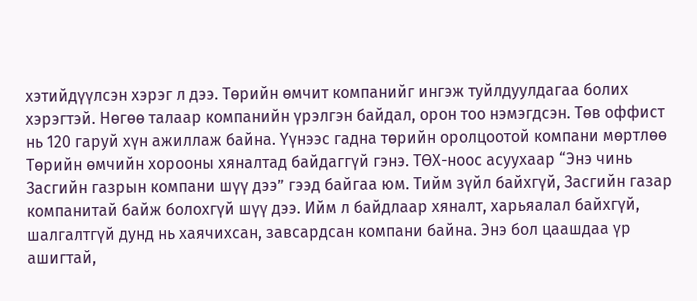хэтийдүүлсэн хэрэг л дээ. Төрийн өмчит компанийг ингэж туйлдуулдагаа болих хэрэгтэй. Нөгөө талаар компанийн үрэлгэн байдал, орон тоо нэмэгдсэн. Төв оффист нь 120 гаруй хүн ажиллаж байна. Үүнээс гадна төрийн оролцоотой компани мөртлөө Төрийн өмчийн хорооны хяналтад байдаггүй гэнэ. ТӨХ-ноос асуухаар “Энэ чинь Засгийн газрын компани шүү дээ” гээд байгаа юм. Тийм зүйл байхгүй, Засгийн газар компанитай байж болохгүй шүү дээ. Ийм л байдлаар хяналт, харьяалал байхгүй, шалгалтгүй дунд нь хаячихсан, завсардсан компани байна. Энэ бол цаашдаа үр ашигтай,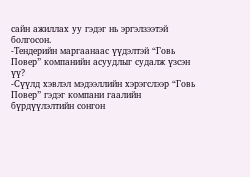сайн ажиллах уу гэдэг нь эргэлзээтэй болгосон.
-Тендерийн маргаанаас үүдэлтэй “Говь Повер” компанийн асуудлыг судалж үзсэн үү?
-Сүүлд хэвлэл мэдээллийн хэрэгслээр “Говь Повер” гэдэг компани гаалийн бүрдүүлэлтийн сонгон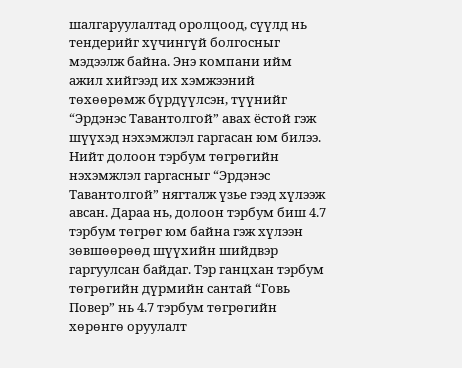шалгаруулалтад оролцоод, сүүлд нь тендерийг хүчингүй болгосныг мэдээлж байна. Энэ компани ийм ажил хийгээд их хэмжээний төхөөрөмж бүрдүүлсэн, түүнийг “Эрдэнэс Тавантолгой” авах ёстой гэж шүүхэд нэхэмжлэл гаргасан юм билээ. Нийт долоон тэрбум төгрөгийн нэхэмжлэл гаргасныг “Эрдэнэс Тавантолгой” нягталж үзье гээд хүлээж авсан. Дараа нь, долоон тэрбум биш 4.7 тэрбум төгрөг юм байна гэж хүлээн зөвшөөрөөд шүүхийн шийдвэр гаргуулсан байдаг. Тэр ганцхан тэрбум төгрөгийн дүрмийн сантай “Говь Повер” нь 4.7 тэрбум төгрөгийн хөрөнгө оруулалт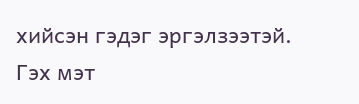хийсэн гэдэг эргэлзээтэй. Гэх мэт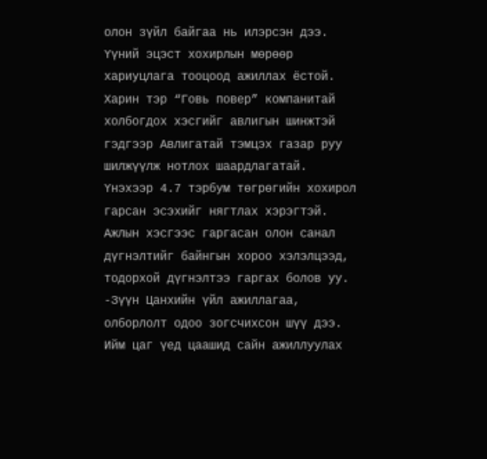олон зүйл байгаа нь илэрсэн дээ. Үүний эцэст хохирлын мөрөөр хариуцлага тооцоод ажиллах ёстой. Харин тэр “Говь повер” компанитай холбогдох хэсгийг авлигын шинжтэй гэдгээр Авлигатай тэмцэх газар руу шилжүүлж нотлох шаардлагатай. Үнэхээр 4.7 тэрбум төгрөгийн хохирол гарсан эсэхийг нягтлах хэрэгтэй. Ажлын хэсгээс гаргасан олон санал дүгнэлтийг байнгын хороо хэлэлцээд, тодорхой дүгнэлтээ гаргах болов уу.
-Зүүн Цанхийн үйл ажиллагаа, олборлолт одоо зогсчихсон шүү дээ. Ийм цаг үед цаашид сайн ажиллуулах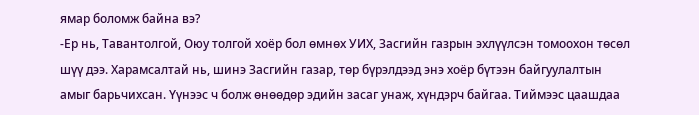ямар боломж байна вэ?
-Ер нь, Тавантолгой, Оюу толгой хоёр бол өмнөх УИХ, Засгийн газрын эхлүүлсэн томоохон төсөл шүү дээ. Харамсалтай нь, шинэ Засгийн газар, төр бүрэлдээд энэ хоёр бүтээн байгуулалтын амыг барьчихсан. Үүнээс ч болж өнөөдөр эдийн засаг унаж, хүндэрч байгаа. Тиймээс цаашдаа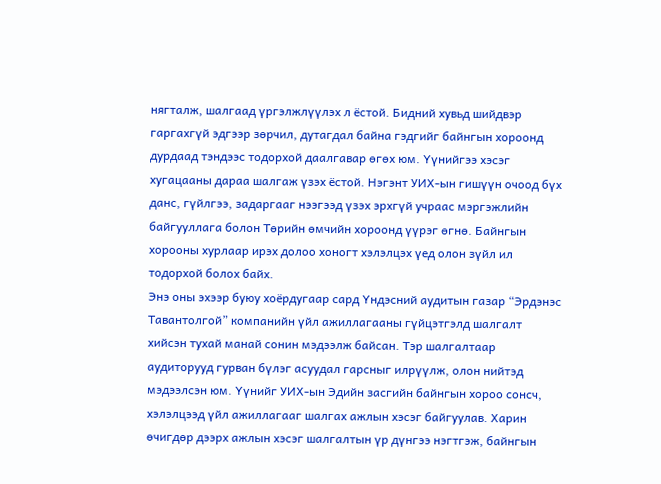нягталж, шалгаад үргэлжлүүлэх л ёстой. Бидний хувьд шийдвэр гаргахгүй эдгээр зөрчил, дутагдал байна гэдгийг байнгын хороонд дурдаад тэндээс тодорхой даалгавар өгөх юм. Үүнийгээ хэсэг хугацааны дараа шалгаж үзэх ёстой. Нэгэнт УИХ-ын гишүүн очоод бүх данс, гүйлгээ, задаргааг нээгээд үзэх эрхгүй учраас мэргэжлийн байгууллага болон Төрийн өмчийн хороонд үүрэг өгнө. Байнгын хорооны хурлаар ирэх долоо хоногт хэлэлцэх үед олон зүйл ил тодорхой болох байх.
Энэ оны эхээр буюу хоёрдугаар сард Үндэсний аудитын газар “Эрдэнэс Тавантолгой” компанийн үйл ажиллагааны гүйцэтгэлд шалгалт хийсэн тухай манай сонин мэдээлж байсан. Тэр шалгалтаар аудиторууд гурван бүлэг асуудал гарсныг илрүүлж, олон нийтэд мэдээлсэн юм. Үүнийг УИХ-ын Эдийн засгийн байнгын хороо сонсч, хэлэлцээд үйл ажиллагааг шалгах ажлын хэсэг байгуулав. Харин өчигдөр дээрх ажлын хэсэг шалгалтын үр дүнгээ нэгтгэж, байнгын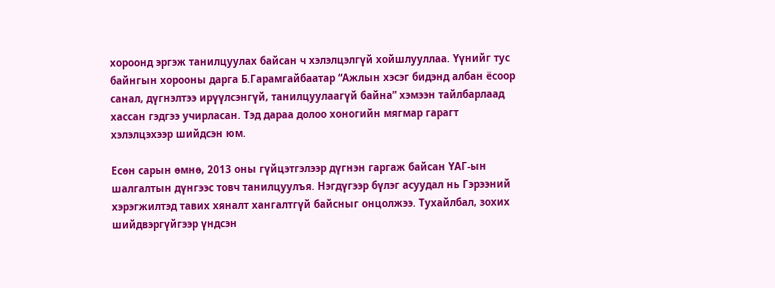хороонд эргэж танилцуулах байсан ч хэлэлцэлгүй хойшлууллаа. Үүнийг тус байнгын хорооны дарга Б.Гарамгайбаатар “Ажлын хэсэг бидэнд албан ёсоор санал, дүгнэлтээ ирүүлсэнгүй, танилцуулаагүй байна” хэмээн тайлбарлаад хассан гэдгээ учирласан. Тэд дараа долоо хоногийн мягмар гарагт хэлэлцэхээр шийдсэн юм.

Есөн сарын өмнө, 2013 оны гүйцэтгэлээр дүгнэн гаргаж байсан ҮАГ-ын шалгалтын дүнгээс товч танилцуулъя. Нэгдүгээр бүлэг асуудал нь Гэрээний хэрэгжилтэд тавих хяналт хангалтгүй байсныг онцолжээ. Тухайлбал, зохих шийдвэргүйгээр үндсэн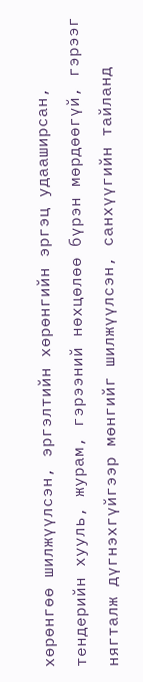хөрөнгөө шилжүүлсэн, эргэлтийн хөрөнгийн эргэц удааширсан, тендерийн хууль, журам, гэрээний нөхцөлөө бүрэн мөрдөөгүй, гэрээг нягталж дүгнэхгүйгээр мөнгийг шилжүүлсэн, санхүүгийн тайланд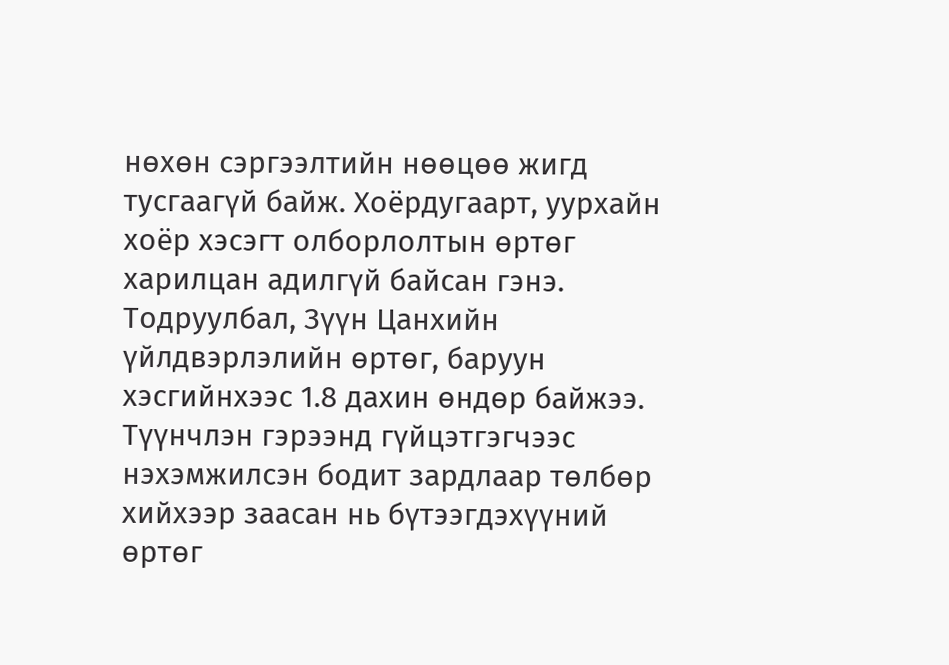нөхөн сэргээлтийн нөөцөө жигд тусгаагүй байж. Хоёрдугаарт, уурхайн хоёр хэсэгт олборлолтын өртөг харилцан адилгүй байсан гэнэ. Тодруулбал, Зүүн Цанхийн үйлдвэрлэлийн өртөг, баруун хэсгийнхээс 1.8 дахин өндөр байжээ. Түүнчлэн гэрээнд гүйцэтгэгчээс нэхэмжилсэн бодит зардлаар төлбөр хийхээр заасан нь бүтээгдэхүүний өртөг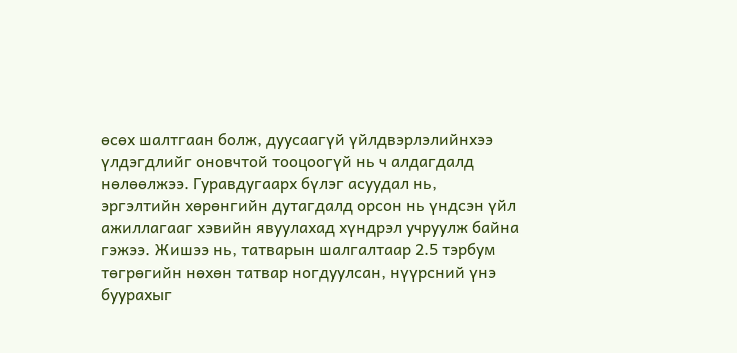өсөх шалтгаан болж, дуусаагүй үйлдвэрлэлийнхээ үлдэгдлийг оновчтой тооцоогүй нь ч алдагдалд нөлөөлжээ. Гуравдугаарх бүлэг асуудал нь, эргэлтийн хөрөнгийн дутагдалд орсон нь үндсэн үйл ажиллагааг хэвийн явуулахад хүндрэл учруулж байна гэжээ. Жишээ нь, татварын шалгалтаар 2.5 тэрбум төгрөгийн нөхөн татвар ногдуулсан, нүүрсний үнэ буурахыг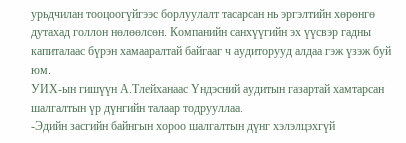урьдчилан тооцоогүйгээс борлуулалт тасарсан нь эргэлтийн хөрөнгө дутахад голлон нөлөөлсөн. Компанийн санхүүгийн эх үүсвэр гадны капиталаас бүрэн хамааралтай байгааг ч аудиторууд алдаа гэж үзэж буй юм.
УИХ-ын гишүүн А.Тлейханаас Үндэсний аудитын газартай хамтарсан шалгалтын үр дүнгийн талаар тодрууллаа.
-Эдийн засгийн байнгын хороо шалгалтын дүнг хэлэлцэхгүй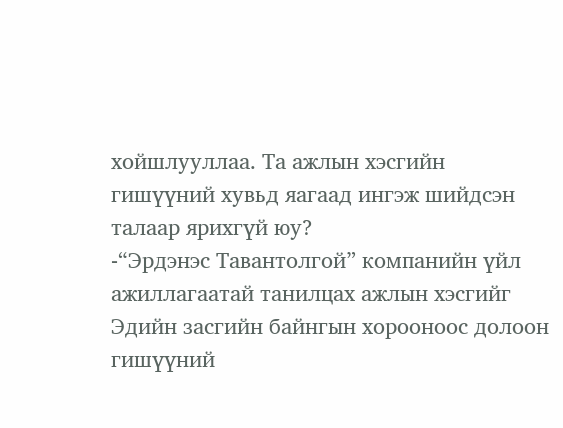хойшлууллаа. Та ажлын хэсгийн гишүүний хувьд яагаад ингэж шийдсэн талаар ярихгүй юу?
-“Эрдэнэс Тавантолгой” компанийн үйл ажиллагаатай танилцах ажлын хэсгийг Эдийн засгийн байнгын хорооноос долоон гишүүний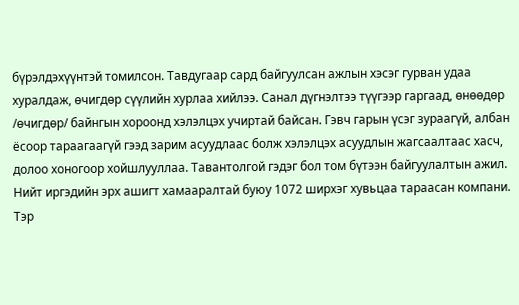бүрэлдэхүүнтэй томилсон. Тавдугаар сард байгуулсан ажлын хэсэг гурван удаа хуралдаж, өчигдөр сүүлийн хурлаа хийлээ. Санал дүгнэлтээ түүгээр гаргаад, өнөөдөр /өчигдөр/ байнгын хороонд хэлэлцэх учиртай байсан. Гэвч гарын үсэг зураагүй, албан ёсоор тараагаагүй гээд зарим асуудлаас болж хэлэлцэх асуудлын жагсаалтаас хасч, долоо хоногоор хойшлууллаа. Тавантолгой гэдэг бол том бүтээн байгуулалтын ажил. Нийт иргэдийн эрх ашигт хамааралтай буюу 1072 ширхэг хувьцаа тараасан компани. Тэр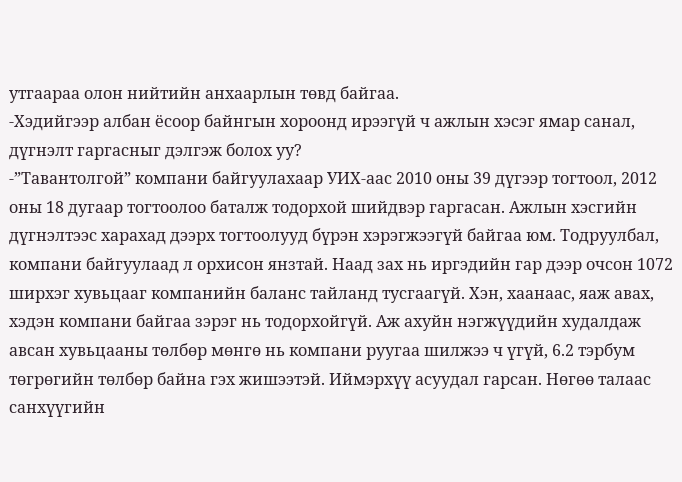утгаараа олон нийтийн анхаарлын төвд байгаа.
-Хэдийгээр албан ёсоор байнгын хороонд ирээгүй ч ажлын хэсэг ямар санал, дүгнэлт гаргасныг дэлгэж болох уу?
-”Тавантолгой” компани байгуулахаар УИХ-аас 2010 оны 39 дүгээр тогтоол, 2012 оны 18 дугаар тогтоолоо баталж тодорхой шийдвэр гаргасан. Ажлын хэсгийн дүгнэлтээс харахад дээрх тогтоолууд бүрэн хэрэгжээгүй байгаа юм. Тодруулбал, компани байгуулаад л орхисон янзтай. Наад зах нь иргэдийн гар дээр очсон 1072 ширхэг хувьцааг компанийн баланс тайланд тусгаагүй. Хэн, хаанаас, яаж авах, хэдэн компани байгаа зэрэг нь тодорхойгүй. Аж ахуйн нэгжүүдийн худалдаж авсан хувьцааны төлбөр мөнгө нь компани руугаа шилжээ ч үгүй, 6.2 тэрбум төгрөгийн төлбөр байна гэх жишээтэй. Иймэрхүү асуудал гарсан. Нөгөө талаас санхүүгийн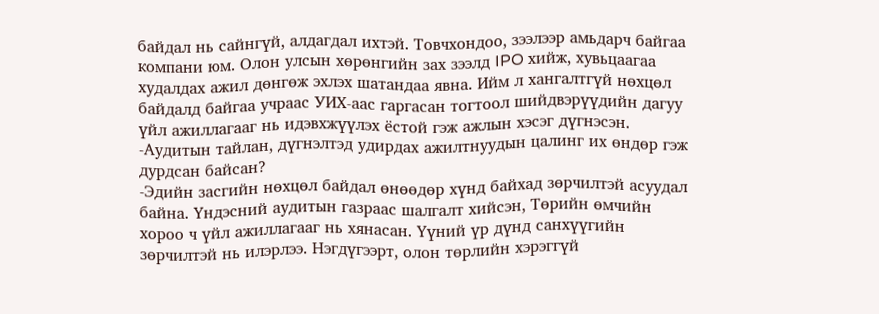байдал нь сайнгүй, алдагдал ихтэй. Товчхондоо, зээлээр амьдарч байгаа компани юм. Олон улсын хөрөнгийн зах зээлд IPO хийж, хувьцаагаа худалдах ажил дөнгөж эхлэх шатандаа явна. Ийм л хангалтгүй нөхцөл байдалд байгаа учраас УИХ-аас гаргасан тогтоол шийдвэрүүдийн дагуу үйл ажиллагааг нь идэвхжүүлэх ёстой гэж ажлын хэсэг дүгнэсэн.
-Аудитын тайлан, дүгнэлтэд удирдах ажилтнуудын цалинг их өндөр гэж дурдсан байсан?
-Эдийн засгийн нөхцөл байдал өнөөдөр хүнд байхад зөрчилтэй асуудал байна. Үндэсний аудитын газраас шалгалт хийсэн, Төрийн өмчийн хороо ч үйл ажиллагааг нь хянасан. Үүний үр дүнд санхүүгийн зөрчилтэй нь илэрлээ. Нэгдүгээрт, олон төрлийн хэрэггүй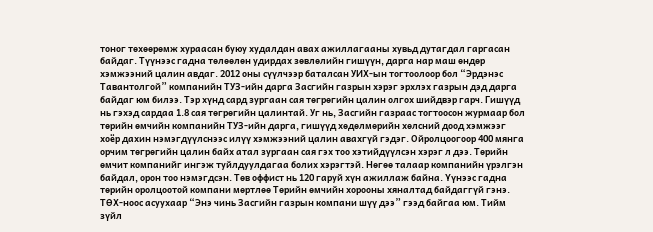тоног төхөөрөмж хураасан буюу худалдан авах ажиллагааны хувьд дутагдал гаргасан байдаг. Түүнээс гадна төлөөлөн удирдах зөвлөлийн гишүүн, дарга нар маш өндөр хэмжээний цалин авдаг. 2012 оны сүүлчээр баталсан УИХ-ын тогтоолоор бол “Эрдэнэс Тавантолгой” компанийн ТУЗ-ийн дарга Засгийн газрын хэрэг эрхлэх газрын дэд дарга байдаг юм билээ. Тэр хүнд сард зургаан сая төгрөгийн цалин олгох шийдвэр гарч. Гишүүд нь гэхэд сардаа 1.8 сая төгрөгийн цалинтай. Уг нь, Засгийн газраас тогтоосон журмаар бол төрийн өмчийн компанийн ТУЗ-ийн дарга, гишүүд хөдөлмөрийн хөлсний доод хэмжээг хоёр дахин нэмэгдүүлснээс илүү хэмжээний цалин авахгүй гэдэг. Ойролцоогоор 400 мянга орчим төгрөгийн цалин байх атал зургаан сая гэх тоо хэтийдүүлсэн хэрэг л дээ. Төрийн өмчит компанийг ингэж туйлдуулдагаа болих хэрэгтэй. Нөгөө талаар компанийн үрэлгэн байдал, орон тоо нэмэгдсэн. Төв оффист нь 120 гаруй хүн ажиллаж байна. Үүнээс гадна төрийн оролцоотой компани мөртлөө Төрийн өмчийн хорооны хяналтад байдаггүй гэнэ. ТӨХ-ноос асуухаар “Энэ чинь Засгийн газрын компани шүү дээ” гээд байгаа юм. Тийм зүйл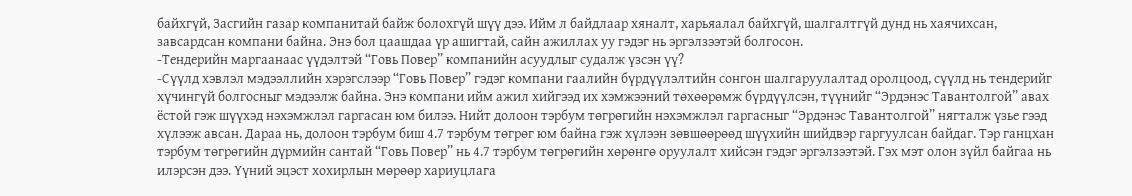байхгүй, Засгийн газар компанитай байж болохгүй шүү дээ. Ийм л байдлаар хяналт, харьяалал байхгүй, шалгалтгүй дунд нь хаячихсан, завсардсан компани байна. Энэ бол цаашдаа үр ашигтай, сайн ажиллах уу гэдэг нь эргэлзээтэй болгосон.
-Тендерийн маргаанаас үүдэлтэй “Говь Повер” компанийн асуудлыг судалж үзсэн үү?
-Сүүлд хэвлэл мэдээллийн хэрэгслээр “Говь Повер” гэдэг компани гаалийн бүрдүүлэлтийн сонгон шалгаруулалтад оролцоод, сүүлд нь тендерийг хүчингүй болгосныг мэдээлж байна. Энэ компани ийм ажил хийгээд их хэмжээний төхөөрөмж бүрдүүлсэн, түүнийг “Эрдэнэс Тавантолгой” авах ёстой гэж шүүхэд нэхэмжлэл гаргасан юм билээ. Нийт долоон тэрбум төгрөгийн нэхэмжлэл гаргасныг “Эрдэнэс Тавантолгой” нягталж үзье гээд хүлээж авсан. Дараа нь, долоон тэрбум биш 4.7 тэрбум төгрөг юм байна гэж хүлээн зөвшөөрөөд шүүхийн шийдвэр гаргуулсан байдаг. Тэр ганцхан тэрбум төгрөгийн дүрмийн сантай “Говь Повер” нь 4.7 тэрбум төгрөгийн хөрөнгө оруулалт хийсэн гэдэг эргэлзээтэй. Гэх мэт олон зүйл байгаа нь илэрсэн дээ. Үүний эцэст хохирлын мөрөөр хариуцлага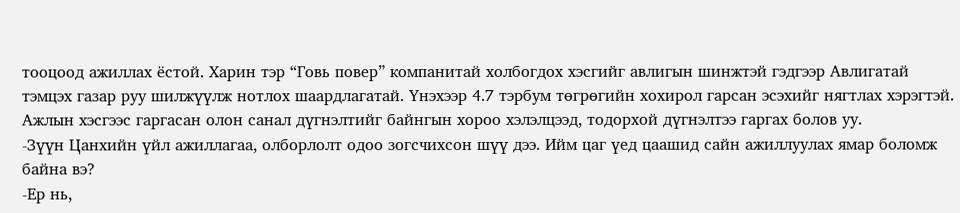тооцоод ажиллах ёстой. Харин тэр “Говь повер” компанитай холбогдох хэсгийг авлигын шинжтэй гэдгээр Авлигатай тэмцэх газар руу шилжүүлж нотлох шаардлагатай. Үнэхээр 4.7 тэрбум төгрөгийн хохирол гарсан эсэхийг нягтлах хэрэгтэй. Ажлын хэсгээс гаргасан олон санал дүгнэлтийг байнгын хороо хэлэлцээд, тодорхой дүгнэлтээ гаргах болов уу.
-Зүүн Цанхийн үйл ажиллагаа, олборлолт одоо зогсчихсон шүү дээ. Ийм цаг үед цаашид сайн ажиллуулах ямар боломж байна вэ?
-Ер нь,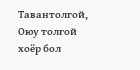Тавантолгой, Оюу толгой хоёр бол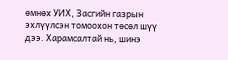өмнөх УИХ, Засгийн газрын эхлүүлсэн томоохон төсөл шүү дээ. Харамсалтай нь, шинэ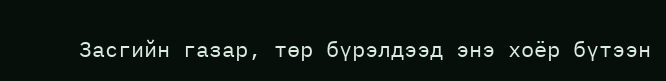Засгийн газар, төр бүрэлдээд энэ хоёр бүтээн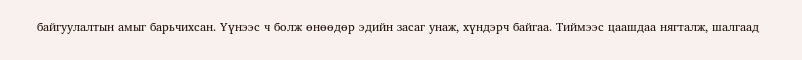байгуулалтын амыг барьчихсан. Үүнээс ч болж өнөөдөр эдийн засаг унаж, хүндэрч байгаа. Тиймээс цаашдаа нягталж, шалгаад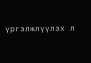үргэлжлүүлэх л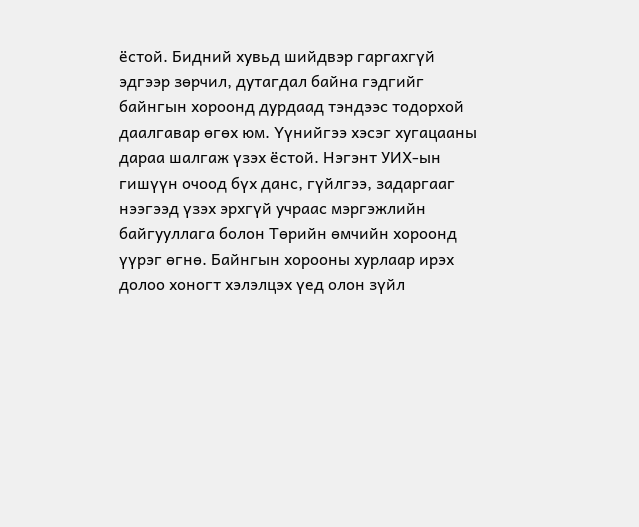ёстой. Бидний хувьд шийдвэр гаргахгүй эдгээр зөрчил, дутагдал байна гэдгийг байнгын хороонд дурдаад тэндээс тодорхой даалгавар өгөх юм. Үүнийгээ хэсэг хугацааны дараа шалгаж үзэх ёстой. Нэгэнт УИХ-ын гишүүн очоод бүх данс, гүйлгээ, задаргааг нээгээд үзэх эрхгүй учраас мэргэжлийн байгууллага болон Төрийн өмчийн хороонд үүрэг өгнө. Байнгын хорооны хурлаар ирэх долоо хоногт хэлэлцэх үед олон зүйл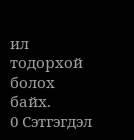ил тодорхой болох байх.
0 Сэтгэгдэл